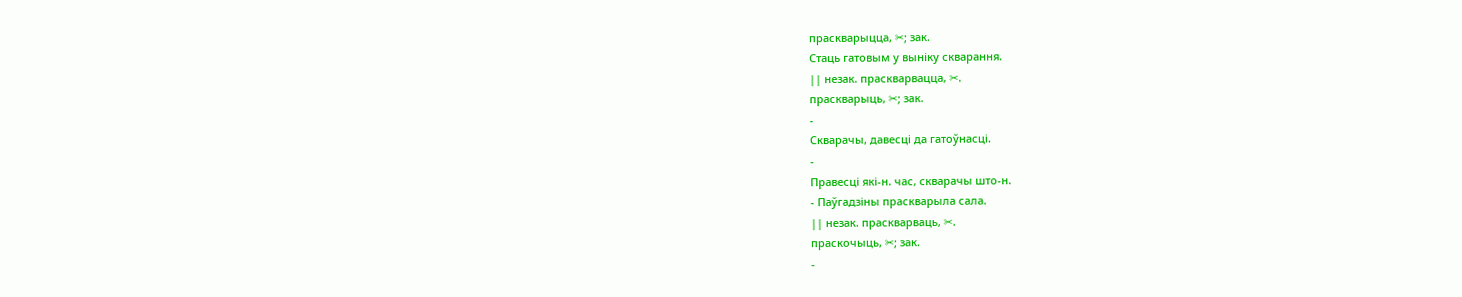праскварыцца, ✂; зак.
Стаць гатовым у выніку скварання.
|| незак. праскварвацца, ✂.
праскварыць, ✂; зак.
-
Скварачы, давесці да гатоўнасці.
-
Правесці які-н. час, скварачы што-н.
- Паўгадзіны праскварыла сала.
|| незак. праскварваць, ✂.
праскочыць, ✂; зак.
-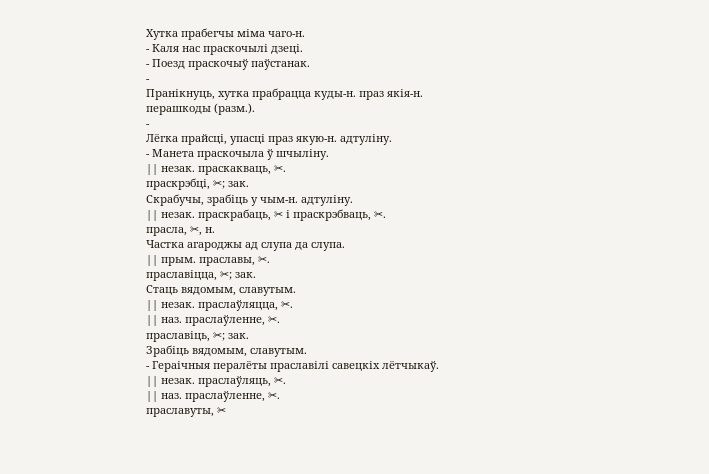Хутка прабегчы міма чаго-н.
- Каля нас праскочылі дзеці.
- Поезд праскочыў паўстанак.
-
Пранікнуць, хутка прабрацца куды-н. праз якія-н. перашкоды (разм.).
-
Лёгка прайсці, упасці праз якую-н. адтуліну.
- Манета праскочыла ў шчыліну.
|| незак. праскакваць, ✂.
праскрэбці, ✂; зак.
Скрабучы, зрабіць у чым-н. адтуліну.
|| незак. праскрабаць, ✂ і праскрэбваць, ✂.
прасла, ✂, н.
Частка агароджы ад слупа да слупа.
|| прым. праславы, ✂.
праславіцца, ✂; зак.
Стаць вядомым, славутым.
|| незак. праслаўляцца, ✂.
|| наз. праслаўленне, ✂.
праславіць, ✂; зак.
Зрабіць вядомым, славутым.
- Гераічныя пералёты праславілі савецкіх лётчыкаў.
|| незак. праслаўляць, ✂.
|| наз. праслаўленне, ✂.
праславуты, ✂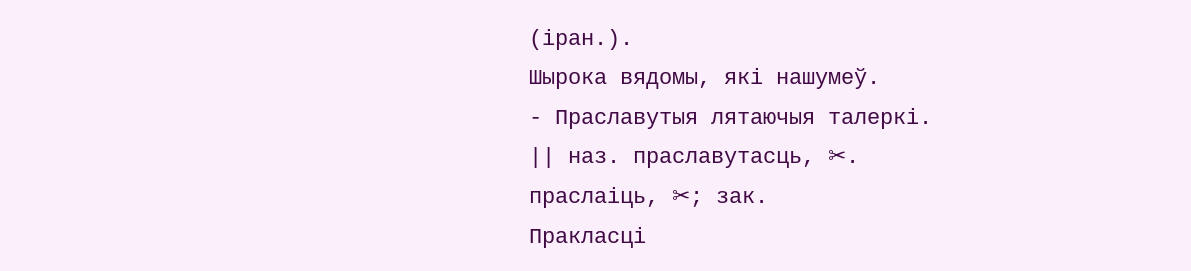(іран.).
Шырока вядомы, які нашумеў.
- Праславутыя лятаючыя талеркі.
|| наз. праславутасць, ✂.
праслаіць, ✂; зак.
Пракласці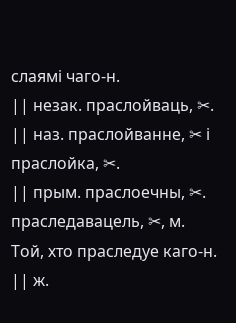слаямі чаго-н.
|| незак. праслойваць, ✂.
|| наз. праслойванне, ✂ і праслойка, ✂.
|| прым. праслоечны, ✂.
праследавацель, ✂, м.
Той, хто праследуе каго-н.
|| ж.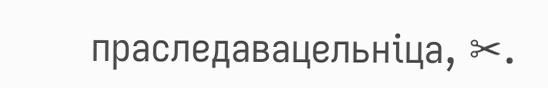праследавацельніца, ✂.